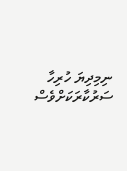ނިމިދިޔަ ހުރިހާ ސަރުކާރަކަށްވެސް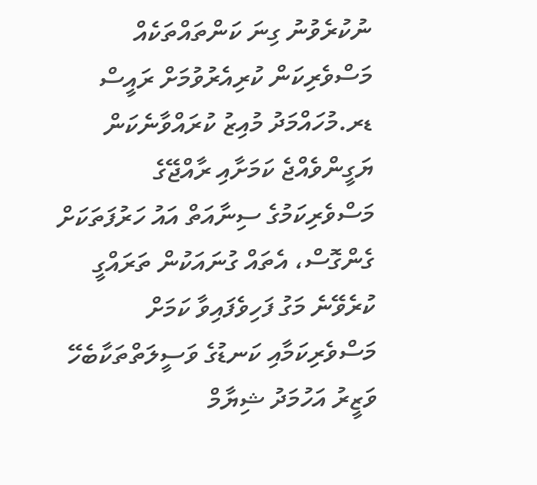ނުކުރެވުނު ގިނަ ކަންތައްތަކެއް މަސްވެރިކަން ކުރިއެރުވުމަށް ރައީސް ޑރ.މުހައްމަދު މުއިޒު ކުރައްވާނެކަން ޔަގީންވެއްޖެ ކަމަށާއި ރާއްޖޭގެ މަސްވެރިކަމުގެ ސިނާއަތް އައު ހަރުފަތަކަށް ގެންގޮސް، އެތައް ގުނައަކުން ތަރައްގީ ކުރެވޭނެ މަގު ފަހިވެފައިވާ ކަމަށް މަސްވެރިކަމާއި ކަނޑުގެ ވަސީލަތްތަކާބެހޭ ވަޒީރު އަހުމަދު ޝިޔާމް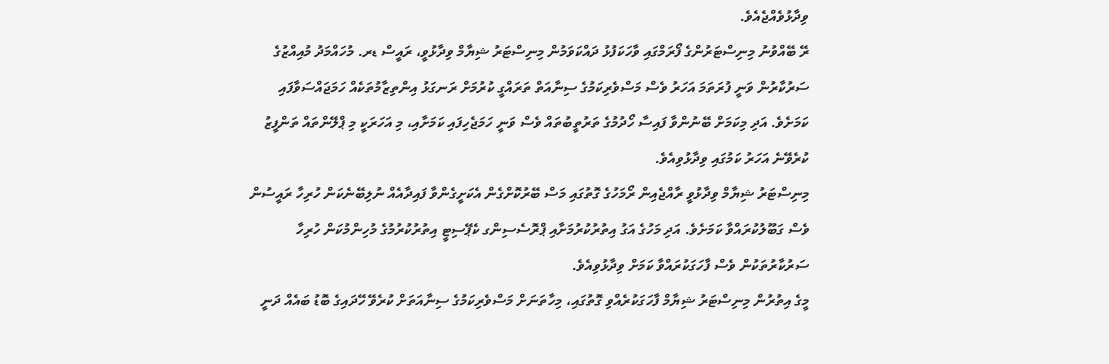ވިދާޅުވެއްޖެއެވެ.
ރޭ ބޭއްވުނު މިނިސްޓަރުންގެ ފޯރަމްގައި ވާހަކަފުޅު ދައްކަވަމުން މިނިސްޓަރު ޝިޔާމް ވިދާޅުވީ، ރައީސް ޑރ. މުހައްމަދު މުއިއްޒުގެ ސަރުކާރުން ވަނީ ފުރަތަމަ އަހަރު ވެސް މަސްވެރިކަމުގެ ސިނާއަތް ތަރައްގީ ކުރުމަށް ރަނގަޅު އިންތިޒާމުތަކެއް ހަމަޖައްސަވާފައި ކަމަށެވެ. އަދި މިކަމަށް ބޭނުންވާ ފައިސާ ހޯދުމުގެ ތަރުތީބުތައް ވެސް ވަނީ ހަމަޖެހިފައި ކަމަށާއި، މި އަހަރަކީ މި ޕްލޭންތައް ތަންފީޒު ކުރެވޭނެ އަހަރު ކަމުގައި ވިދާޅުވިއެވެ.
މިނިސްޓަރު ޝިޔާމް ވިދާޅުވީ ރާއްޖެއިން ރޯމަހުގެ ގޮތުގައި މަސް ބޭރުކޮށްގެން އެކަށީގެންވާ ފައިދާއެއް ނުލިބޭނެކަން ހުރިހާ ރައީސުން ވެސް ގަބޫލުކުރައްވާ ކަމަށެވެ. އަދި މަހުގެ އަގު އިތުރުކުރުމަށާއި ޕްރޮސެސިންގ ކެޕޭސިޓީ އިތުރުކުރުމުގެ މުހިންމުކަން ހުރިހާ ސަރުކާރުތަކުން ވެސް ފާހަގަކުރައްވާ ކަމަށް ވިދާޅުވިއެވެ.
މީގެ އިތުރުން މިނިސްޓަރު ޝިޔާމް ފާހަގަކުރެއްވި ގޮތުގައި، މިހާތަނަށް މަސްވެރިކަމުގެ ސިނާއަތަށް ކުރެވޭ ހޭދައިގެ ބޮޑު ބައެއް ދަނީ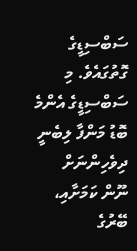ސަބްސިޑީގެ ގޮތުގައެވެ. މި ސަބްސިޑީގެ އެންމެ ބޮޑު މަންފާ ލިބެނީ ދިވެހިންނަށް ނޫން ކަމަށާއި، ބޭރުގެ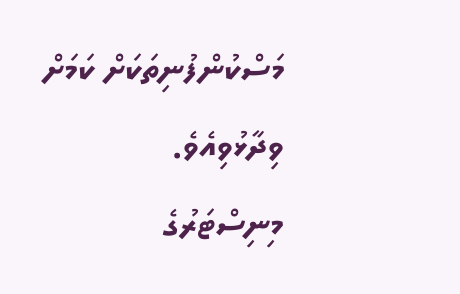މަސްކުންފުނިތަކަށް ކަމަށް ވިދާޅުވިއެވެ.
މިނިސްޓަރުގެ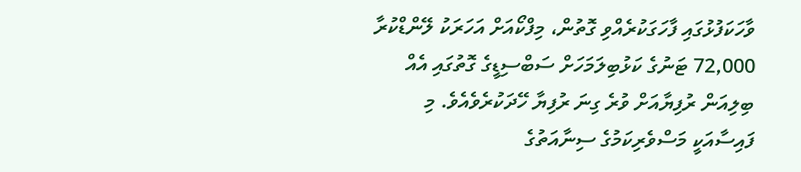ވާހަކަފުޅުގައި ފާހަގަކުރެއްވި ގޮތުން، މިފްކޯއަށް އަހަރަކު ލޭންޑްކުރާ 72,000 ޓަނުގެ ކަޅުބިލަމަހަށް ސަބްސިޑީގެ ގޮތުގައި އެއް ބިލިއަން ރުފިޔާއަށް ވުރެ ގިނަ ރުފިޔާ ހޭދަކުރެވެއެވެ. މި ފައިސާއަކީ މަސްވެރިކަމުގެ ސިނާއަތުގެ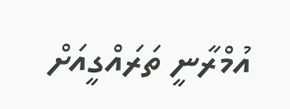އުމްރާނީ ތަރައްގީއަށް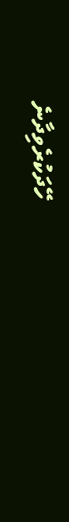ހޭދަކުރެވިދާނެ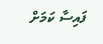ފައިސާ ކަމަށް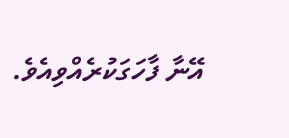އޭނާ ފާހަގަކުރެއްވިއެވެ.